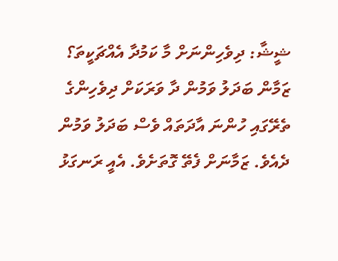ޝީޝާ: ދިވެހިންނަށް މާ ކަމުދާ އެއްޗަކީތަ؟
ޒަމާން ބަދަލު ވަމުން ދާ ވަރަކަށް ދިވެހިންގެ ތެރޭގައި ހުންނަ އާދަތައް ވެސް ބަދަލު ވަމުން ދެއެވެ. ޒަމާނަށް ފެތޭ ގޮތަށެވެ. އެއީ ރަނގަޅު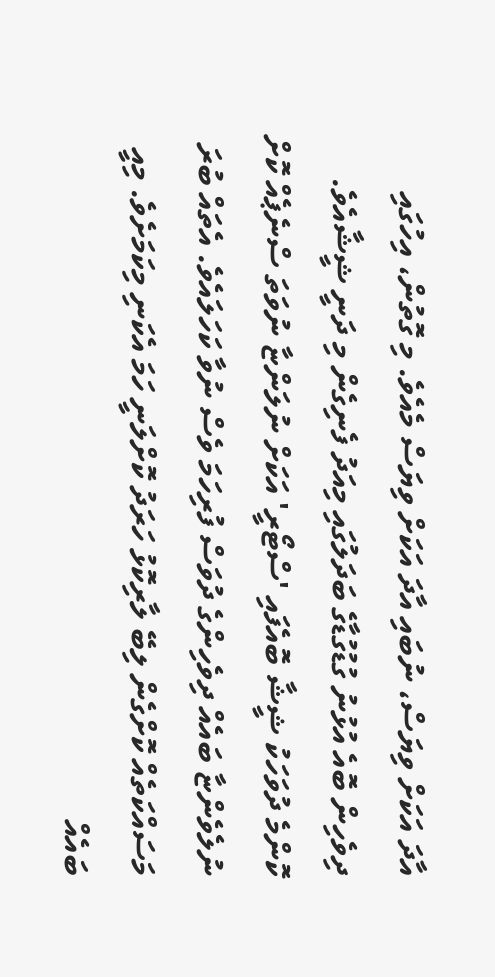އާދަ އަކަށް ވިޔަސް، ނުބައި އާދަ އަކަށް ވިޔަސް މެއެވެ. މި ގޮތުން، އިހުގައި ދިވެހިން ބޮއެ އުޅުނު ގުޑުގުޑާގެ ބަދަލުގައި މިއަދު ފެނިގެން މި ދަނީ ޝީޝާއެވެ.
ކޮންމެ ދުވަހަކު ޝީޝާ ބޮއެފައި 'ސްޓޯރީ' އަކަށް ނުލަންޏާ ނުވަތަ ސްނެޕެއް ކޮށް ނުލެވެންޏާ ބައެއް ދިވެހިންގެ ދުވަސް ފުރިހަމަ ވެސް ނުވާ ކަހަލައެވެ. އެތައް ބުރަ މަސައްކަތެއް ކޮށްގެން ލިބޭ ލާރިކޮޅު ހަރަދު ކޮށްލަނީ ހަމަ އެކަނި މިކަމަށެވެ. މިއީ ބައެއް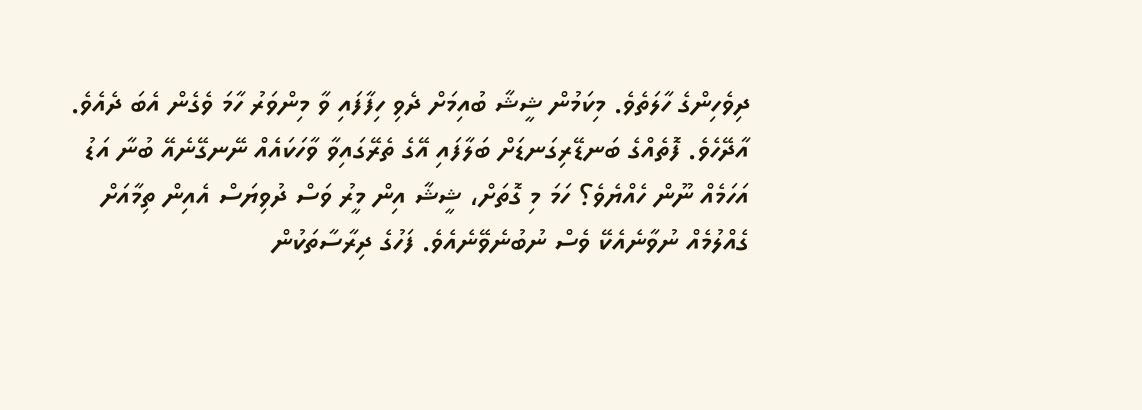ދިވެހިންގެ ހާލަތެވެ. މިކަމުން ޝީޝާ ބުއިމަށް ދެވި ހިފާފައި ވާ މިންވަރު ހާމަ ވެގެން އެބަ ދެއެވެ.
އާދޭހެވެ. ފޮތެއްގެ ބަނޑޭރިގަނޑަށް ބަލާފައި އޭގެ ތެރޭގައިވާ ވާހަކައެއް ނޭނގޭނެއޭ ބުނާ އަޑު އަހަމެއް ނޫން ހެއްޔެވެ؟ ހަމަ މި ގޮތަށް، ޝީޝާ އިން މީރު ވަސް ދުވިޔަސް އެއިން ތިމާއަށް ގެއްލުމެއް ނުވާނެއެކޭ ވެސް ނުބުނެވޭނެއެވެ. ފަހުގެ ދިރާސާތަކުން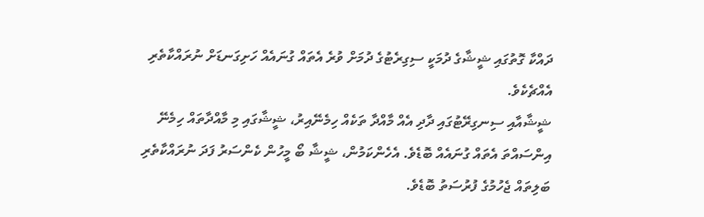ދައްކާ ގޮތުގައި ޝީޝާގެ ދުމަކީ ސިގިރެޓުގެ ދުމަށް ވުރެ އެތައް ގުނައެއް ހަށިގަނޑަށް ނުރައްކާތެރި އެއްޗެކެވެ.
ޝީޝާއާއި ސިނގިރޭޓުގައި ދާދި އެއް މާއްދާ ތަކެއް ހިމެނޭއިރު، ޝީޝާގައި މި މާއްދާތައް ހިމެނޭ އިންސައްތަ އެތައް ގުނައެއް ބޮޑެވެ. އެހެންކަމުން، ޝީޝާ ބޯ މީހުން ކެންސަރު ފަދަ ނުރައްކާތެރި ބަލިތައް ޖެހުމުގެ ފުރުސަތު ބޮޑެވެ.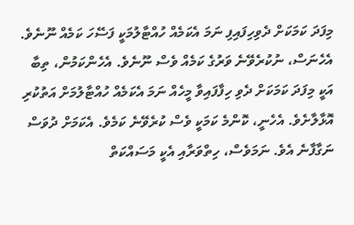މިފަދަ ކަމަކަށް ދެވިހިފައިފި ނަމަ އެކަމެއް ހުއްޓާލުމަކީ ފަސޭހަ ކަމެއް ނޫނެވެ. އެހެނަސް، ނުކުރެވޭނެ ވަރުގެ ކަމެއް ވެސް ނޫނެވެ. އެހެންކަމުން، ތިބާ އަކީ މިފަދަ ކަމަކަށް ދެވި ހިފާފައިވާ މީހެއް ނަމަ އެކަމެއް ހުއްޓާލުމަށް އަތުކުރި އޮޅާލާށެވެ. އެހެނީ، ކޮންމެ ކަމަކީ ވެސް ކުރެވޭނެ ކަމެވެ. އެކަމަށް ދުވަސް ނަގާފާނެ އެވެ. ނަމަވެސް، ހިތްވަރާއި އެކީ މަސައްކަތް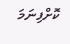ކޮށްފިނަމަ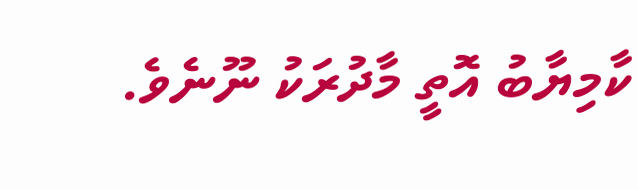ކާމިޔާބު އޮތީ މާދުރަކު ނޫނެވެ.